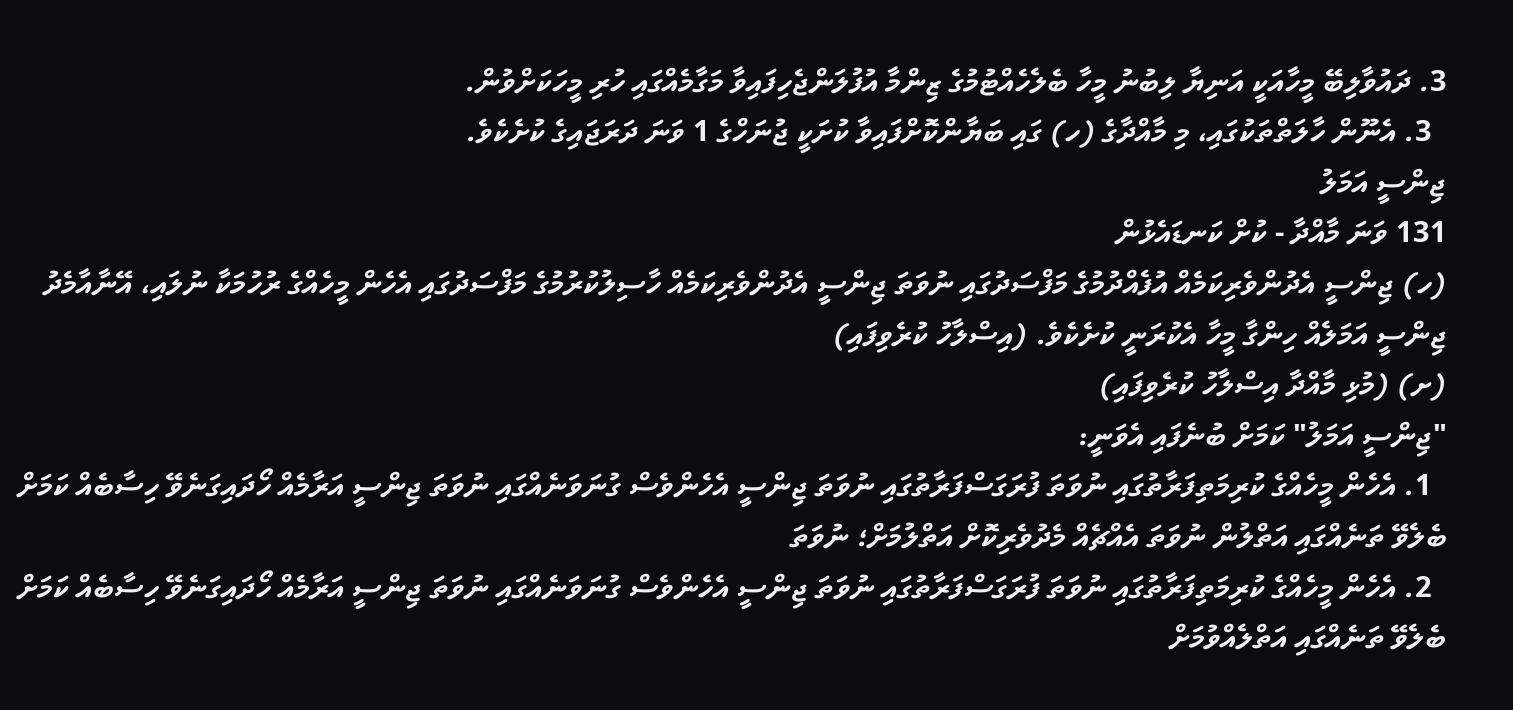3. ދައުވާލިބޭ މީހާއަކީ އަނިޔާ ލިބުނު މީހާ ބެލެހެއްޓުމުގެ ޒިންމާ އުފުލަންޖެހިފައިވާ މަގާމެއްގައި ހުރި މީހަކަށްވުން.
  3. އެނޫން ހާލަތްތަކުގައި، މި މާއްދާގެ (ހ) ގައި ބަޔާންކޮށްފައިވާ ކުށަކީ ޖުނަހްގެ 1 ވަނަ ދަރަޖައިގެ ކުށެކެވެ.
ޖިންސީ އަމަލު
131 ވަނަ މާއްދާ - ކުށް ކަނޑައެޅުން
(ހ) ޖިންސީ އެދުންވެރިކަމެއް އުފެއްދުމުގެ މަފްސަދުގައި ނުވަތަ ޖިންސީ އެދުންވެރިކަމެއް ހާސިލުކުރުމުގެ މަފްސަދުގައި އެހެން މީހެއްގެ ރުހުމަކާ ނުލައި، އޭނާއާމެދު ޖިންސީ އަމަލެއް ހިންގާ މީހާ އެކުރަނީ ކުށެކެވެ. (އިސްލާހު ކުރެވިފައި)
(ށ) (މުޅި މާއްދާ އިސްލާހު ކުރެވިފައި)
"ޖިންސީ އަމަލު" ކަމަށް ބުނެފައި އެވަނީ:
  1. އެހެން މީހެއްގެ ކުރިމަތިފަރާތުގައި ނުވަތަ ފުރަގަސްފަރާތުގައި ނުވަތަ ޖިންސީ އެހެންވެސް ގުނަވަނެއްގައި ނުވަތަ ޖިންސީ އަރާމެއް ހޯދައިގަނެވޭ ހިސާބެއް ކަމަށް ބެލެވޭ ތަނެއްގައި އަތްލުން ނުވަތަ އެއްޗެއް މެދުވެރިކޮށް އަތްލުމަށް؛ ނުވަތަ
  2. އެހެން މީހެއްގެ ކުރިމަތިފަރާތުގައި ނުވަތަ ފުރަގަސްފަރާތުގައި ނުވަތަ ޖިންސީ އެހެންވެސް ގުނަވަނެއްގައި ނުވަތަ ޖިންސީ އަރާމެއް ހޯދައިގަނެވޭ ހިސާބެއް ކަމަށް ބެލެވޭ ތަނެއްގައި އަތްލެއްވުމަށް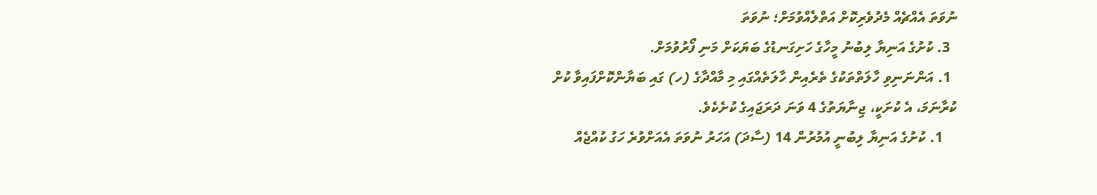ނުވަތަ އެއްޗެއް މެދުވެރިކޮށް އަތްލެއްވުމަށް؛ ނުވަތަ
  3. ކުށުގެ އަނިޔާ ލިބުނު މީހާގެ ހަށިގަނޑުގެ ބަޔަކަށް މަނި ފޯރުވުމަށް.
  1. އަންނަނިވި ހާލަތްތަކުގެ ތެރެއިން ހާލަތެއްގައި މި މާއްދާގެ (ހ) ގައި ބަޔާންކޮށްފައިވާ ކުށް ކުރާނަމަ، އެ ކުށަކީ، ޖިނާޔަތުގެ 4 ވަނަ ދަރަޖައިގެ ކުށެކެވެ.
    1. ކުށުގެ އަނިޔާ ލިބުނީ އުމުރުން 14 (ސާދަ) އަހަރު ނުވަތަ އެއަށްވުރެ ހަގު ކުއްޖެއް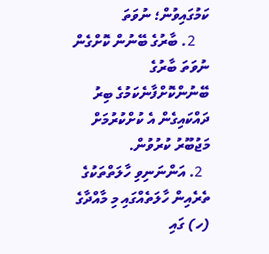ކަމުގައިވުން؛ ނުވަތަ
    2. ބާރުގެ ބޭނުން ކޮށްގެން ނުވަތަ ބާރުގެ ބޭނުންކޮށްފާނެކަމުގެ ބިރު ދައްކައިގެން އެ ކުށްކުރުމަށް މަޖުބޫރު ކުރުވުން.
  2. އަންނަނިވި ހާލަތްތަކުގެ ތެރެއިން ހާލަތެއްގައި މި މާއްދާގެ (ހ) ގައި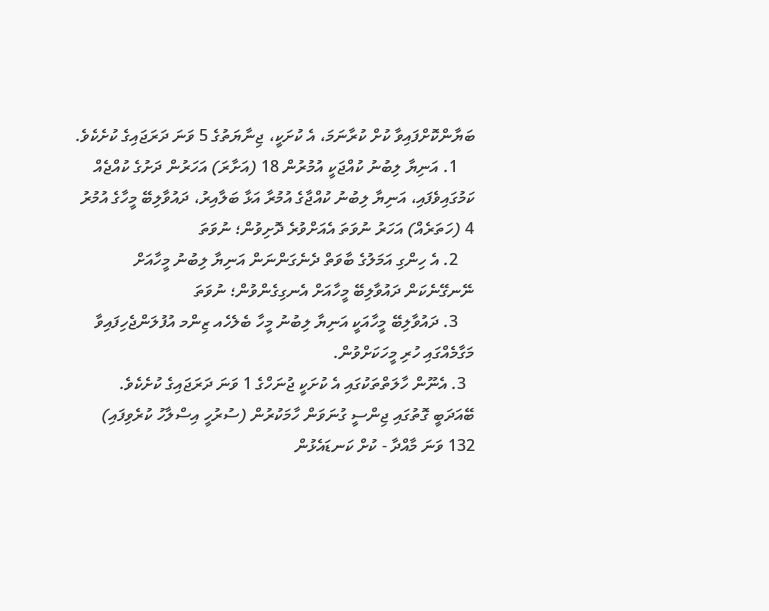ބަޔާންކޮށްފައިވާ ކުށް ކުރާނަމަ، އެ ކުށަކީ، ޖިނާޔަތުގެ 5 ވަނަ ދަރަޖައިގެ ކުށެކެވެ.
    1. އަނިޔާ ލިބުނު ކުއްޖަކީ އުމުރުން 18 (އަށާރަ) އަހަރުން ދަށުގެ ކުއްޖެއް ކަމުގައިވެފައި، އަނިޔާ ލިބުނު ކުއްޖާގެ އުމުރާ އަޅާ ބަލާއިރު، ދައުވާލިބޭ މީހާގެ އުމުރު 4 (ހަތަރެއް) އަހަރު ނުވަތަ އެއަށްވުރެ ދޮށިވުން؛ ނުވަތަ
    2. އެ ހިންގި އަމަލުގެ ބާވަތް ދެނެގަންނަން އަނިޔާ ލިބުނު މީހާއަށް ނޭނގޭނެކަން ދައުވާލިބޭ މީހާއަށް އެނގިގެންވުން؛ ނުވަތަ
    3. ދައުވާލިބޭ މީހާއަކީ އަނިޔާ ލިބުނު މީހާ ބެލެހެއ ޒިންމ އުފުލަންޖެހިފައިވާ މަގާމެއްގައި ހުރި މީހަކަށްވުން.
  3. އެނޫން ހާލަތްތަކުގައި އެ ކުށަކީ ޖުނަހްގެ 1 ވަނަ ދަރަޖައިގެ ކުށެކެވެ.
ބޭއަދަބީ ގޮތުގައި ޖިންސީ ގުނަވަން ހާމަކުރުން (ސުރުހީ އިސްލާހު ކުރެވިފައި)
132 ވަނަ މާއްދާ - ކުށް ކަނޑައެޅުން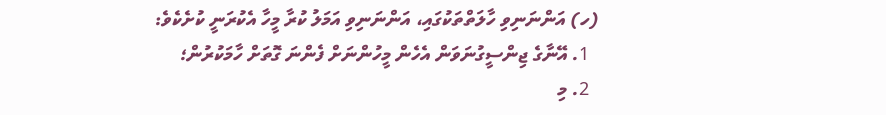(ހ) އަންނަނިވި ހާލަތްތަކުގައި، އަންނަނިވި އަމަލު ކުރާ މީހާ އެކުރަނީ ކުށެކެވެ:
  1. އޭނާގެ ޖިންސީގުނަވަން އެހެން މީހުންނަށް ފެންނަ ގޮތަށް ހާމަކުރުން؛
  2. މި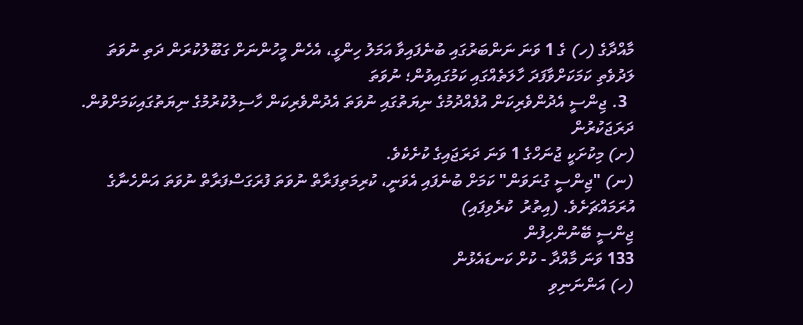މާއްދާގެ (ހ) ގެ 1 ވަނަ ނަންބަރުގައި ބުނެފައިވާ އަމަލު ހިންގީ، އެހެން މީހުންނަށް ގަބޫލުކުރަން ދަތި ނުވަތަ ލަދުވެތި ކަމަކަށްވާފަދަ ހާލަތެއްގައި ކަމުގައިވުން؛ ނުވަތަ
  3. ޖިންސީ އެދުންވެރިކަން އުފެއްދުމުގެ ނިޔަތުގައި ނުވަތަ އެދުންވެރިކަން ހާސިލުކުރުމުގެ ނިޔަތުގައިކަމަށްވުން.
ދަރަޖަކުރުން
(ށ) މިކުށަކީ ޖުނަހްގެ 1 ވަނަ ދަރަޖައިގެ ކުށެކެވެ.
(ނ) "ޖިންސީ ގުނަވަން" ކަމަށް ބުނެފައި އެވަނީ، ކުރިމަތިފަރާތް ނުވަތަ ފުރަގަސްފަރާތް ނުވަތަ އަންހެނާގެ އުރަމައްޗަށެވެ. (އިތުރު  ކުރެވިފައި)
ޖިންސީ ބޭނުންހިފުން
133 ވަނަ މާއްދާ - ކުށް ކަނޑައެޅުން
(ހ) އަންނަނިވި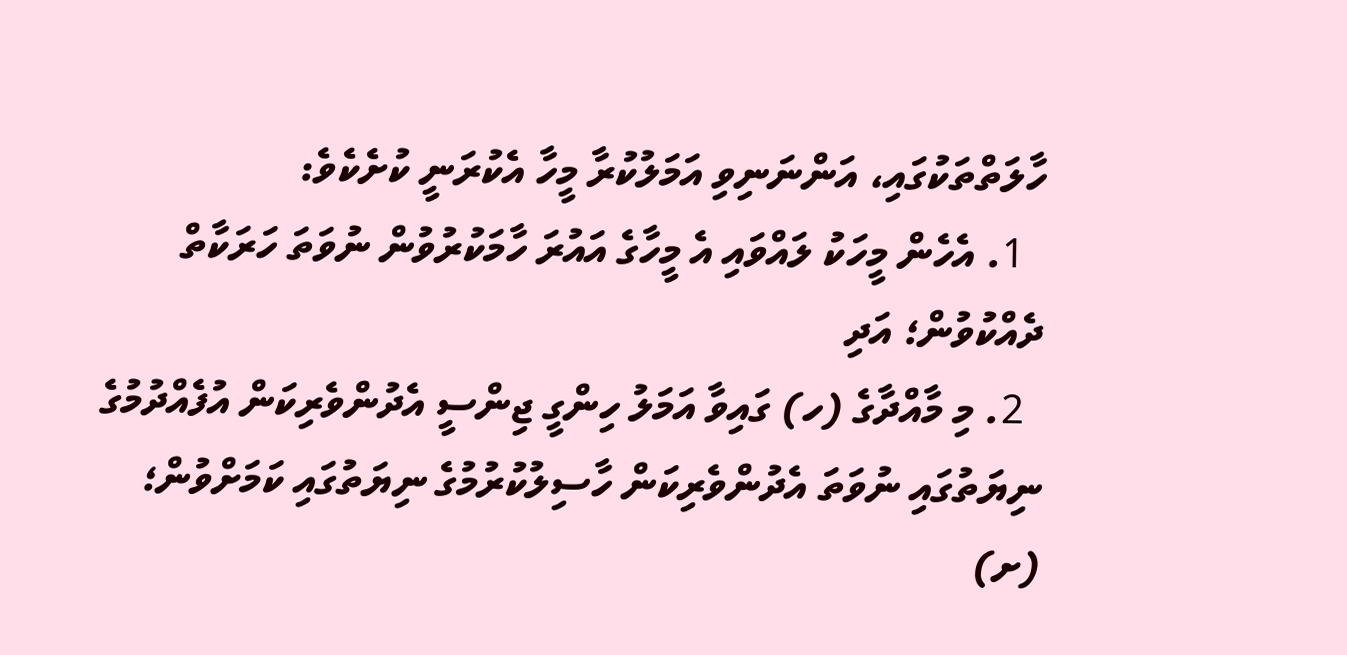ހާލަތްތަކުގައި، އަންނަނިވި އަމަލުކުރާ މީހާ އެކުރަނީ ކުށެކެވެ:
  1. އެހެން މީހަކު ލައްވައި އެ މީހާގެ އައުރަ ހާމަކުރުވުން ނުވަތަ ހަރަކާތް ދެއްކުވުން؛ އަދި
  2. މި މާއްދާގެ (ހ) ގައިވާ އަމަލު ހިންގީ ޖިންސީ އެދުންވެރިކަން އުފެއްދުމުގެ ނިޔަތުގައި ނުވަތަ އެދުންވެރިކަން ހާސިލުކުރުމުގެ ނިޔަތުގައި ކަމަށްވުން؛
(ށ)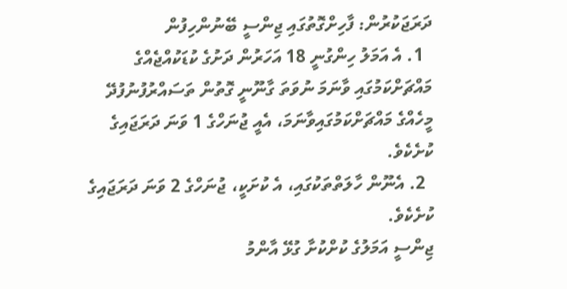ދަރަޖަކުރުން: ފާހިށްގޮތުގައި ޖިންސީ ބޭނުންހިފުން
  1. އެ އަމަލު ހިންގުނީ 18 އަހަރުން ދަށުގެ ކުޑަކުއްޖެއްގެ މައްޗަށްކަމުގައި ވާނަމަ ނުވަތަ ގާނޫނީ ގޮތުން ތަސައްރުފުނުފުދޭ މީހެއްގެ މައްޗަށްކަމުގައިވާނަމަ، އެއީ ޖުނަހްގެ 1 ވަނަ ދަރަޖައިގެ ކުށެކެވެ.
  2. އެނޫން ހާލަތްތަކުގައި، އެ ކުށަކީ، ޖުނަހްގެ 2 ވަނަ ދަރަޖައިގެ ކުށެކެވެ.
ޖިންސީ އަމަލުގެ ކުށްކުށާ ގުޅޭ އާންމު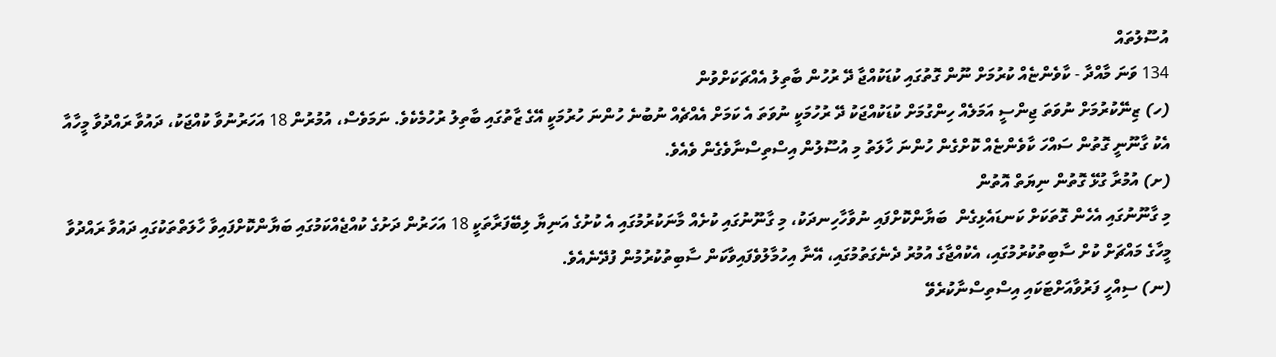އުސޫލުތައް
134 ވަނަ މާއްދާ - ކާވެންޏެއް ކުރުމަށް ނޫން ގޮތުގައި ކުޑަކުއްޖާ ދޭ ރުހުން ބާތިލު އެއްޗަކަށްވުން
(ހ) ޒިނޭކުރުމަށް ނުވަތަ ޖިންސީ އަމަލެއް ހިންގުމަށް ކުޑަކުއްޖަކު ދޭ ރުހުމަކީ ނުވަތަ އެ ކަމަށް އެއްޗެއް ނުބުނެ ހުންނަ ހުރުމަކީ އޭގެ ޒާތުގައި ބާތިލު ރުހުމެކެވެ. ނަމަވެސް، އުމުރުން 18 އަހަރުނުވާ ކުއްޖަކު، ދައުވާ ރައްދުވާ މީހާއާ އެކު ގާނޫނީ ގޮތުން ސައްހަ ކާވެންޏެއް ކޮށްގެން ހުންނަ ހާލަތު މި އުސޫލުން އިސްތިސްނާވެގެން ވެއެވެ.
(ށ) އުމުރާ ގުޅޭ ގޮތުން ނިޔަތް އޮތުން
މި ގާނޫނުގައި އެހެން ގޮތަކަށް ކަނޑައެޅިގެން  ބަޔާންކޮށްފައި ނުވާހާހިނދަކު، މި ގާނޫނުގައި ކުށެއް މާނަކުރުމުގައި އެ ކުށުގެ އަނިޔާ ލިބޭފަރާތަކީ 18 އަހަރުން ދަށުގެ ކުއްޖެއްކަމުގައި ބަޔާންކޮށްފައިވާ ހާލަތްތަކުގައި ދައުވާ ރައްދުވާ މީހާގެ މައްޗަށް ކުށް ސާބިތުކުރުމުގައި، އެކުއްޖާގެ އުމުރު ދެނެގަތުމުގައި، އޭނާ އިހުމާލުވެފައިވާކަން ސާބިތުކުރުމުން ފުދޭނެއެވެ.
(ނ) ސިއްހީ ފަރުވާއަށްޓަކައި އިސްތިސްނާކުރެވޭ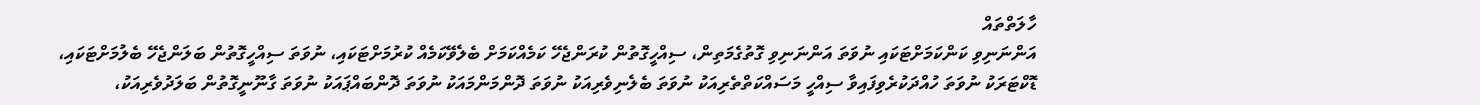ހާލަތްތައް
އަންނަނިވި ކަންކަމަށްޓަކައި ނުވަތަ އަންނަނިވި ގޮތުގެމަތިން، ސިއްހީގޮތުން ކުރަންޖެހޭ ކަމެއްކަމަށް ބެލެވޭކަމެއް ކުރުމަށްޓަކައި، ނުވަތަ ސިއްހީގޮތުން ބަލަންޖެހޭ ބެލުމަށްޓަކައި، ޑޮކްޓަރަކު ނުވަތަ ހުއްދަކުރެވިފައިވާ ސިއްހީ މަސައްކަތްތެރިއަކު ނުވަތަ ބެލެނިވެރިއަކު ނުވަތަ ދޮންމަންމައަކު ނުވަތަ ދޮންބައްޕައަކު ނުވަތަ ގާނޫނީގޮތުން ބަލަދުވެރިއަކު،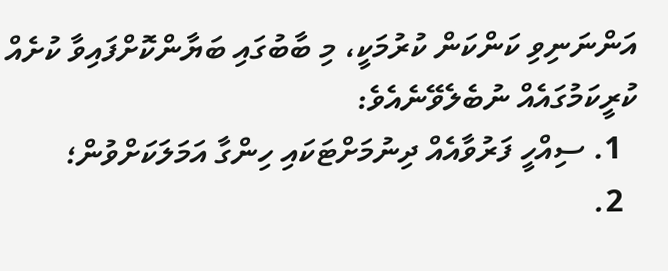އަންނަނިވި ކަންކަން ކުރުމަކީ، މި ބާބުގައި ބަޔާންކޮށްފައިވާ ކުށެއް ކުރީކަމުގައެއް ނުބެލެވޭނެއެވެ:
  1. ސިއްހީ ފަރުވާއެއް ދިނުމަށްޓަކައި ހިންގާ އަމަލަކަށްވުން؛
  2.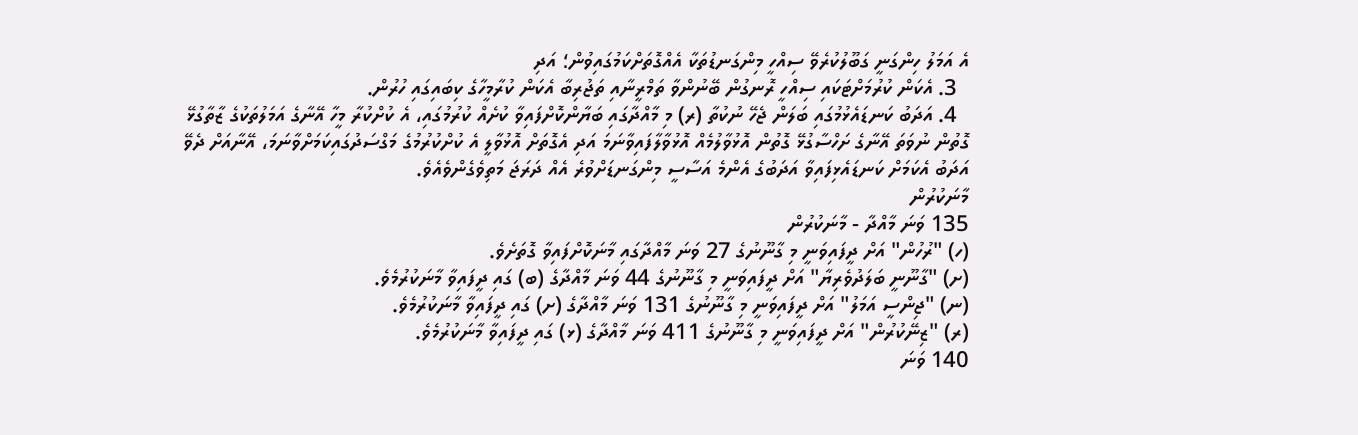އެ އަމަލު ހިންގަނީ ގަބޫލުކުރެވޭ ސިއްހީ މިންގަނޑުތަކާ އެއްގޮތަށްކަމުގައިވުން؛ އަދި
  3. އެކަން ކުރުމަށްޓަކައި ސިއްހީ ރޮނގުން ބޭނުންވާ ތަމްރީނާއި ތަޖުރިބާ އެކަން ކުރާމީހާގެ ކިބައިގައި ހުރުން.
  4. އަދަބު ކަނޑައެޅުމުގައި ބަލަން ޖެހޭ ނުކުތާ (ރ) މި މާއްދާގައި ބަޔާންކޮށްފައިވާ ކުށެއް ކުރުމުގައި، އެ ކުށްކުރާ މީހާ އޭނާގެ އަމަލުތަކުގެ ޒާތާގުޅޭ ގޮތުން ނުވަތަ އޭނާގެ ށަހްސާގުޅޭ ގޮތުން އޮޅުވާލުމެއް އޮޅުވާލާފައިވާނަމަ އަދި އެގޮތަށް އޮޅުވާލީ އެ ކުށްކުރުމުގެ މަގްސަދުގައިކަމަށްވާނަމަ، އޭނާއަށް ދެވޭ އަދަބު އެކަމަށް ކަނޑައެޅިފައިވާ އަދަބުގެ އެންމެ އަސާސީ މިންގަނޑަށްވުރެ އެއް ދަރަޖަ މަތިވެގެންވެއެވެ.
މާނަކުރުން
135 ވަނަ މާއްދާ - މާނަކުރުން
(ހ) "ރުހުން" އަށް ދީފައިވަނީ މި ގާނޫނުގެ 27 ވަނަ މާއްދާގައި މާނަކޮށްފައިވާ ގޮތަށެވެ.
(ށ) "ގާނޫނީ ބަލަދުވެރިޔާ" އަށް ދީފައިވަނީ މި ގާނޫނުގެ 44 ވަނަ މާއްދާގެ (ބ) ގައި ދީފައިވާ މާނަކުރުމެވެ.
(ނ) "ޖިންސީ އަމަލު" އަށް ދީފައިވަނީ މި ގާނޫނުގެ 131 ވަނަ މާއްދާގެ (ށ) ގައި ދީފައިވާ މާނަކުރުމެވެ.
(ރ) "ޒިނޭކުރުން" އަށް ދީފައިވަނީ މި ގާނޫނުގެ 411 ވަނަ މާއްދާގެ (ޅ) ގައި ދީފައިވާ މާނަކުރުމެވެ.
140 ވަނަ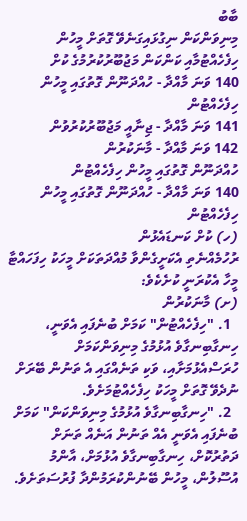ބާބު
މިނިވަންކަން ނިގުޅައިގަނެވޭ ގޮތަށް މީހުން ހިފެހެއްޓުމާއި ކަންކަން މަޖުބޫރުކުރުމުގެ ކުށް
140 ވަނަ މާއްދާ - ހުއްދަނޫން ގޮތުގައި މީހުން ހިފެހެއްޓުން
141 ވަނަ މާއްދާ - ޖިނާއީ މަޖުބޫރުކުރުވުން
142 ވަނަ މާއްދާ - މާނަކުރުން
ހުއްދަނޫން ގޮތުގައި މީހުން ހިފެހެއްޓުން
140 ވަނަ މާއްދާ - ހުއްދަނޫން ގޮތުގައި މީހުން ހިފެހެއްޓުން
(ހ) ކުށް ކަނޑައެޅުން
ރުހުމެއްނެތި އެކަށީގެންވާ މުއްދަތަކަށް މީހަކު ހިފަހައްޓާ މީހާ އެކުރަނީ ކުށެކެވެ:
(ށ) މާނަކުރުން
  1. "ހިފެހެއްޓުން" ކަމަށް ބުނެފައި އެވަނީ، ހިނގާބިނގާވެ އުޅުމުގެ މިނިވަންކަމަށް ހުރަސްއެޅުމަށާއި، ވަކި ތަނެއްގައި އެ ތަނުން ބޭރަށް ނުދެވޭ ގޮތަށް މީހަކު ހިފެހެއްޓުމަށެވެ.
  2. "ހިނގާބިނގާވެ އުޅުމުގެ މިނިވަންކަން" ކަމަށް ބުނެފައި އެވަނީ އެއް ތަނުން އަނެއް ތަނަށް ދަތުރުކޮށް، ހިނގާބިނގާވެ އުޅުމަށް، އާންމު އުސޫލުން، މީހުން ބޭނުންކުރަމުންދާ ފުރުސަތަށެވެ.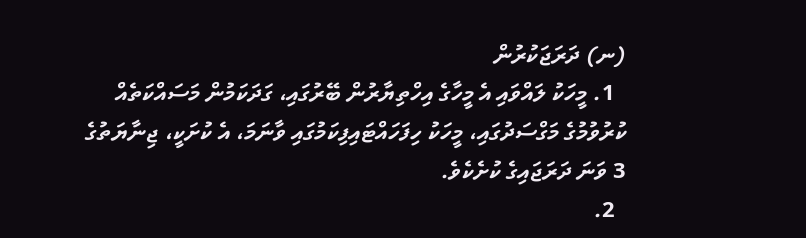(ނ) ދަރަޖަކުރުން
  1. މީހަކު ލައްވައި އެ މީހާގެ އިހްތިޔާރުން ބޭރުގައި، ގަދަކަމުން މަސައްކަތެއް ކުރުވުމުގެ މަގްސަދުގައި، މީހަކު ހިފަހައްޓައިފިކަމުގައި ވާނަމަ، އެ ކުށަކީ، ޖިނާޔަތުގެ 3 ވަނަ ދަރަޖައިގެ ކުށެކެވެ.
  2.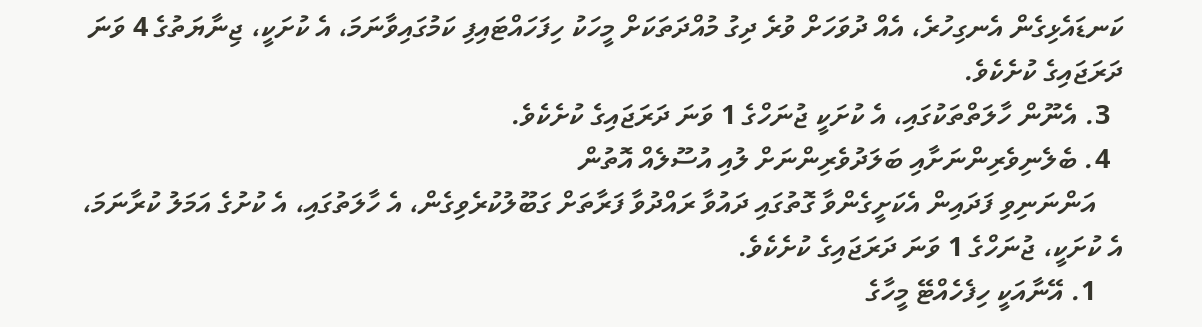ކަނޑައެޅިގެން އެނގިހުރެ، އެއް ދުވަހަށް ވުރެ ދިގު މުއްދަތަކަށް މީހަކު ހިފަހައްޓައިފި ކަމުގައިވާނަމަ، އެ ކުށަކީ، ޖިނާޔަތުގެ 4 ވަނަ ދަރަޖައިގެ ކުށެކެވެ.
  3. އެނޫން ހާލަތްތަކުގައި، އެ ކުށަކީ ޖުނަހްގެ 1 ވަނަ ދަރަޖައިގެ ކުށެކެވެ.
  4. ބެލެނިވެރިންނަށާއި ބަލަދުވެރިންނަށް ލުއި އުސޫލެއް އޮތުން
    އަންނަނިވި ފަދައިން އެކަށީގެންވާ ގޮތުގައި ދައުވާ ރައްދުވާ ފަރާތަށް ގަބޫލުކުރެވިގެން، އެ ހާލަތުގައި، އެ ކުށުގެ އަމަލު ކުރާނަމަ، އެ ކުށަކީ، ޖުނަހްގެ 1 ވަނަ ދަރަޖައިގެ ކުށެކެވެ.
    1. އޭނާއަކީ ހިފެހެއްޓޭ މީހާގެ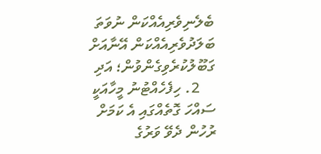ބެލެނިވެރިއެއްކަން ނުވަތަ ބަލަދުވެރިއެއްކަން އޭނާއަށް ގަބޫލުކުރެވިގެންވުން؛ އަދި
    2. ހިފެހެއްޓުނު މީހާއަކީ ސައްހަ ގޮތެއްގައި އެ ކަމަށް ރުހުން ދެވޭ ވަރުގެ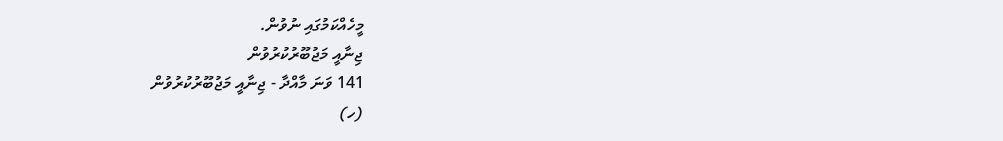މީހެއްކަމުގައި ނުވުން.
ޖިނާއީ މަޖުބޫރުކުރުވުން
141 ވަނަ މާއްދާ - ޖިނާއީ މަޖުބޫރުކުރުވުން
(ހ)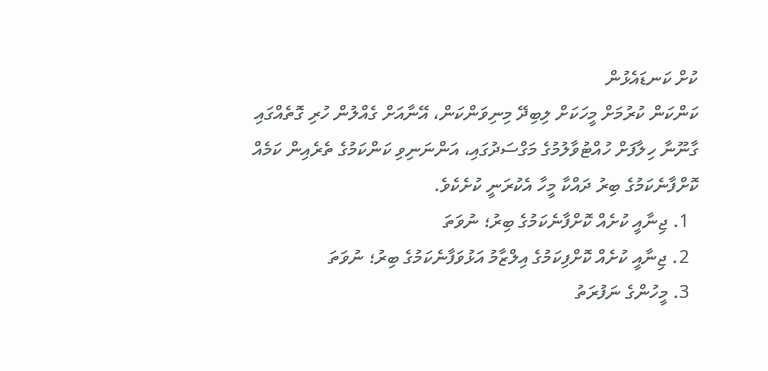ކުށް ކަނޑައެޅުން
ކަންކަން ކުރުމަށް މީހަކަށް ލިބިދޭ މިނިވަންކަން، އޭނާއަށް ގެއްލުން ހުރި ގޮތެއްގައި ގާނޫނާ ހިލާފަށް ހުއްޓުވާލުމުގެ މަގްސަދުގައި، އަންނަނިވި ކަންކަމުގެ ތެރެއިން ކަމެއް ކޮށްފާނެކަމުގެ ބިރު ދައްކާ މީހާ އެކުރަނީ ކުށެކެވެ.
  1. ޖިނާއީ ކުށެއް ކޮށްފާނެކަމުގެ ބިރު؛ ނުވަތަ
  2. ޖިނާއީ ކުށެއް ކޮށްފިކަމުގެ އިލްޒާމު އަޅުވަފާނެކަމުގެ ބިރު؛ ނުވަތަ
  3. މީހުންގެ ނަފުރަތު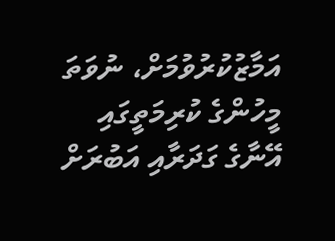އަމާޒުކުރުވުމަށް، ނުވަތަ މީހުންގެ ކުރިމަތީގައި އޭނާގެ ގަދަރާއި އަބުރަށް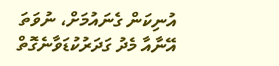އުނިކަން ގެނައުމަށް، ނުވަތަ އޭނާއާ މެދު ގަދަރުކުޑަވާނެގޮތް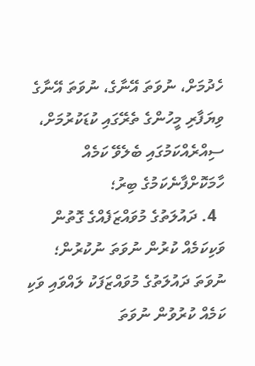ހެދުމަށް، ނުވަތަ އޭނާގެ، ނުވަތަ އޭނާގެ ވިޔަފާރި މީހުންގެ ތެރޭގައި ކުޑަކުރުމަށް، ސިއްރެއްކަމުގައި ބެލެވޭ ކަމެއް ހާމަކޮށްފާނެކަމުގެ ބިރު؛
  4. ދައުލަތުގެ މުވައްޒަފެއްގެ ގޮތުން ވަކިކަމެއް ކުރުން ނުވަތަ ނުކުރުން؛ ނުވަތަ ދައުލަތުގެ މުވައްޒަފަކު ލައްވައި ވަކި ކަމެއް ކުރުވުން ނުވަތަ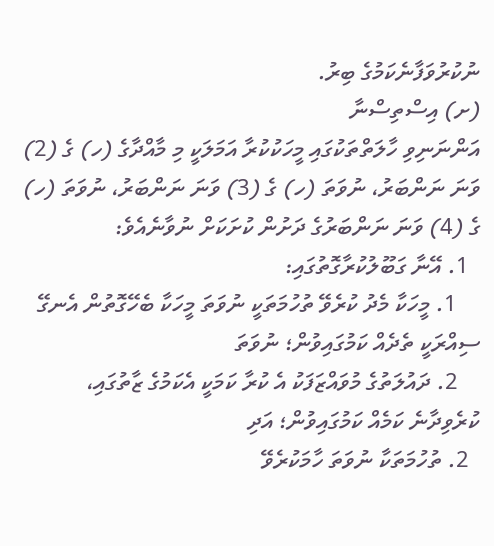ނުކުރުވަފާނެކަމުގެ ބިރު.
(ށ) އިސްތިސްނާ
އަންނަނިވި ހާލަތްތަކުގައި މީހަކުކުރާ އަމަލަކީ މި މާއްދާގެ (ހ) ގެ (2) ވަނަ ނަންބަރު، ނުވަތަ (ހ) ގެ (3) ވަނަ ނަންބަރު، ނުވަތަ (ހ) ގެ (4) ވަނަ ނަންބަރުގެ ދަށުން ކުށަކަށް ނުވާނެއެވެ:
  1. އޭނާ ގަބޫލުކުރާގޮތުގައި:
    1. މީހަކާ މެދު ކުރެވޭ ތުހުމަތަކީ ނުވަތަ މީހަކާ ބެހޭގޮތުން އެނގޭ ސިއްރަކީ ތެދެއް ކަމުގައިވުން؛ ނުވަތަ
    2. ދައުލަތުގެ މުވައްޒަފަކު އެ ކުރާ ކަމަކީ އެކަމުގެ ޒާތުގައި، ކުރެވިދާނެ ކަމެއް ކަމުގައިވުން؛ އަދި
  2. ތުހުމަތަކާ ނުވަތަ ހާމަކުރެވޭ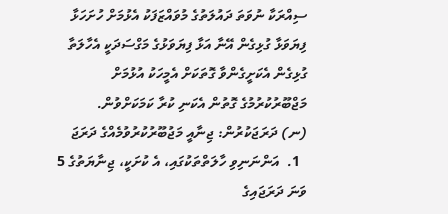ސިއްރަކާ ނުވަތަ ދައުލަތުގެ މުވައްޒަފަކު އެޅުމަށް ހުށަހަޅާ ފިޔަވަޅާ ގުޅިގެން އޭނާ އަޅާ ފިޔަވަޅުގެ މަގްސަދަކީ އެހާލަތާ ގުޅިގެން އެކަށީގެންވާ ގޮތަކަށް އެމީހަކު އުޅުމަށް މަޖްބޫރުކުރުމުގެ ގޮތުން އެކަނި ކުރާ ކަމަކަށްވުން.
(ނ) ދަރަޖަކުރުން: ޖިނާއީ މަޖުބޫރުކުރުވުމެއްގެ ދަރަޖަ
  1.  އަންނަނިވި ހާލަތްތަކުގައި، އެ ކުށަކީ، ޖިނާޔަތުގެ 5 ވަނަ ދަރަޖައިގެ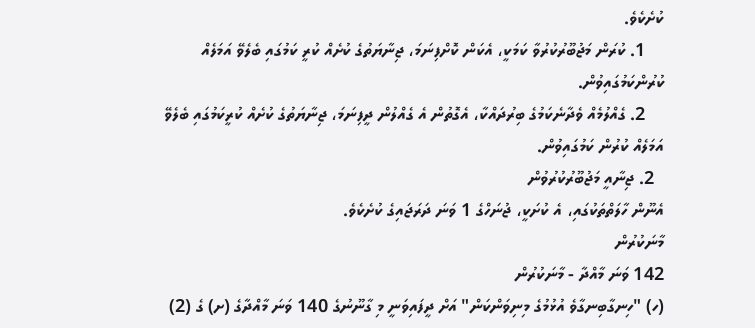ކުށެކެވެ.
    1. ކުރަން މަޖުބޫރުކުރުވާ ކަމަކީ، އެކަން ކޮށްފިނަމަ، ޖިނާޔަތުގެ ކުށެއް ކުރީ ކަމުގައި ބެލެވޭ އަމަލެއް ކުރުންކަމުގައިވުން.
    2. ގެއްލުމެއް ވެދާނެކަމުގެ ބިރުދައްކާ، އެގޮތުން އެ ގެއްލުން ދީފިނަމަ، ޖިނާޔަތުގެ ކުށެއް ކުރީކަމުގައި ބެލެވޭ އަމަލެއް ކުރުން ކަމުގައިވުން.
  2. ޖިނާއީ މަޖުބޫރުކުރުވުން
އެނޫން ހާލަތްތަކުގައި، އެ ކުށަކީ، ޖުނަހްގެ 1 ވަނަ ދަރަޖައިގެ ކުށެކެވެ.
މާނަކުރުން
142 ވަނަ މާއްދާ - މާނަކުރުން
(ހ) "ހިނގާބިނގާވެ އުޅުމުގެ މިނިވަންކަން" އަށް ދީފައިވަނީ މި ގާނޫނުގެ 140 ވަނަ މާއްދާގެ (ށ) ގެ (2)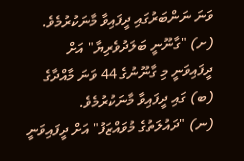ވަނަ ނަންބަރުގައި ދީފައިވާ މާނަކުރުމެވެ.
(ށ) "ގާނޫނީ ބަލަދުވެރިޔާ" އަށް ދީފައިވަނީ މި ގާނޫނުގެ 44 ވަނަ މާއްދާގެ (ބ) ގައި ދީފައިވާ މާނަކުރުމެވެ.
(ނ) "ދައުލަތުގެ މުވައްޒަފު" އަށް ދީފައިވަނީ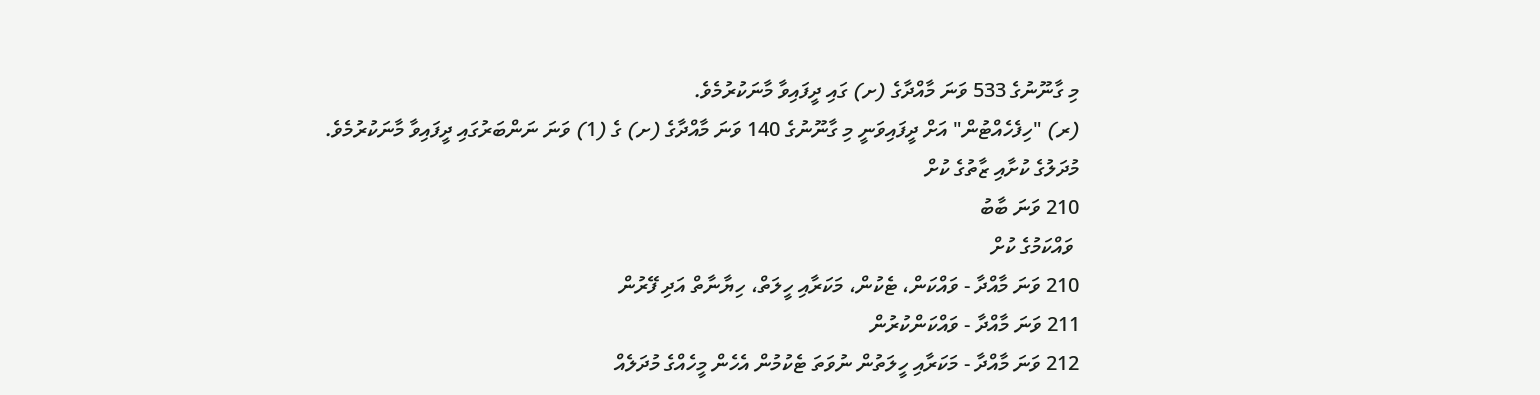މި ގާނޫނުގެ 533 ވަނަ މާއްދާގެ (ށ) ގައި ދީފައިވާ މާނަކުރުމެވެ.
(ރ) "ހިފެހެއްޓުން" އަށް ދީފައިވަނީ މި ގާނޫނުގެ 140 ވަނަ މާއްދާގެ (ށ) ގެ (1) ވަނަ ނަންބަރުގައި ދީފައިވާ މާނަކުރުމެވެ.
މުދަލުގެ ކުށާއި ޒާތުގެ ކުށް
210 ވަނަ ބާބު
 ވައްކަމުގެ ކުށް
210 ވަނަ މާއްދާ - ވައްކަން، ޓެކުން، މަކަރާއި ހީލަތް، ހިޔާނާތް އަދި ފޭރުން
211 ވަނަ މާއްދާ - ވައްކަންކުރުން
212 ވަނަ މާއްދާ - މަކަރާއި ހީލަތުން ނުވަތަ ޓެކުމުން އެހެން މީހެއްގެ މުދަލެއް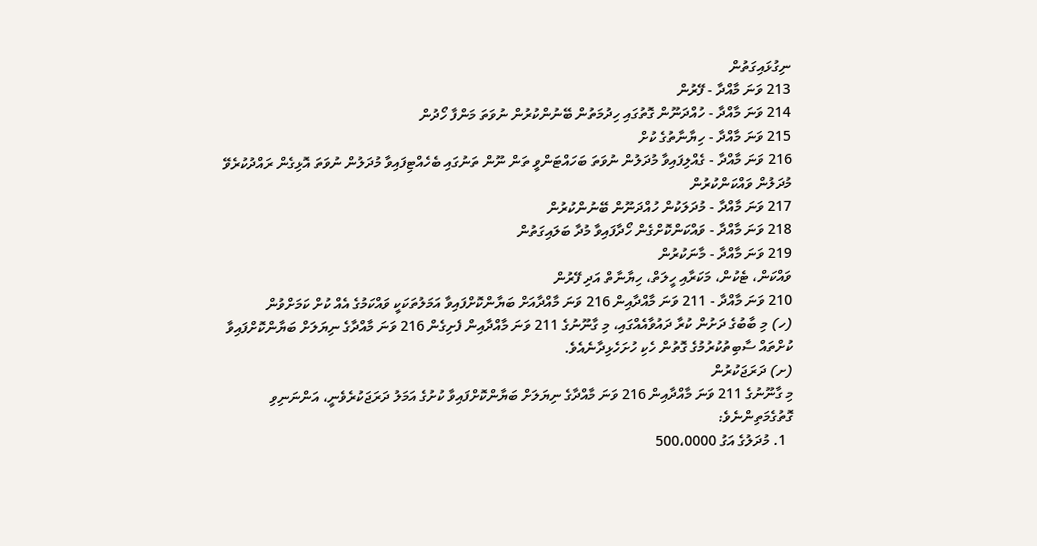ނިގުޅައިގަތުން
213 ވަނަ މާއްދާ - ފޭރުން
214 ވަނަ މާއްދާ - ހުއްދަނޫން ގޮތުގައި ހިދުމަތުން ބޭނުންކުރުން ނުވަތަ މަންފާ ހޯދުން
215 ވަނަ މާއްދާ - ހިޔާނާތުގެ ކުށް
216 ވަނަ މާއްދާ - ގެއްލިފައިވާ މުދަލުން ނުވަތަ ބަހައްޓަންވީ ތަން ނޫން ތަނުގައި ބެހެއްޓިފައިވާ މުދަލުން ނުވަތަ އޮޅިގެން ރައްދުކުރެވޭ މުދަލުން ވައްކަންކުރުން
217 ވަނަ މާއްދާ - މުދަލަކުން ހުއްދަނޫން ބޭނުންކުރުން
218 ވަނަ މާއްދާ - ވައްކަންކޮށްގެން ހޯދާފައިވާ މުދާ ބަލައިގަތުން
219 ވަނަ މާއްދާ - މާނަކުރުން
ވައްކަން، ޓެކުން، މަކަރާއި ހީލަތް، ހިޔާނާތް އަދި ފޭރުން
210 ވަނަ މާއްދާ - 211 ވަނަ މާއްދާއިން 216 ވަނަ މާއްދާއަށް ބަޔާންކޮށްފައިވާ އަމަލުތަކަކީ ވައްކަމުގެ އެއް ކުށް ކަމަށްވުން
(ހ) މި ބާބުގެ ދަށުން ކުރާ ދައުވާއެއްގައި، މި ގާނޫނުގެ 211 ވަނަ މާއްދާއިން ފެށިގެން 216 ވަނަ މާއްދާގެ ނިޔަލަށް ބަޔާންކޮށްފައިވާ ކުށްތައް ސާބިތުކުރުމުގެ ގޮތުން ހެކި ހުށަހެޅިދާނެއެވެ.
(ށ) ދަރަޖަކުރުން
މި ގާނޫނުގެ 211 ވަނަ މާއްދާއިން 216 ވަނަ މާއްދާގެ ނިޔަލަށް ބަޔާންކޮށްފައިވާ ކުށުގެ އަމަލު ދަރަޖަކުރެވެނީ، އަންނަނިވި ގޮތުގެމަތިންނެވެ:
  1. މުދަލުގެ އަގު 500،0000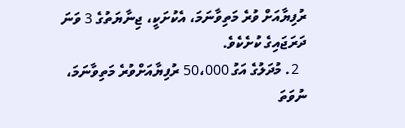ރުފިޔާއަށް ވުރެ މަތިވާނަމަ، އެކުށަކީ، ޖިނާޔަތުގެ 3 ވަނަ ދަރަޖައިގެ ކުށެކެވެ.
  2. މުދަލުގެ އަގު 50،000 ރުފިޔާއަށްވުރެ މަތިވާނަމަ، ނުވަތަ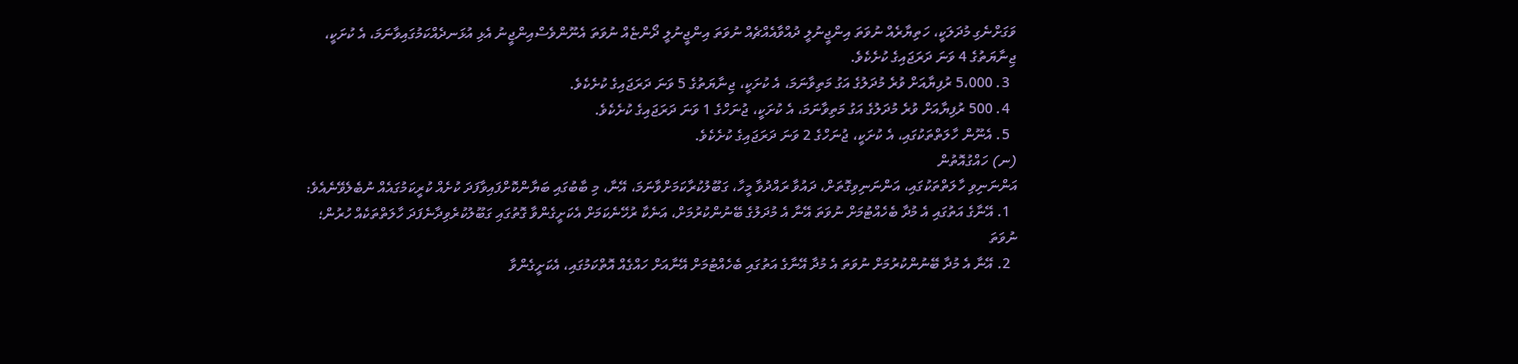ވަގަށްނެގި މުދަލަކީ، ހަތިޔާރެއް ނުވަތަ އިންޖީނުލީ ދުއްވާއެއްޗެއް ނުވަތަ އިންޖީނުލީ ދޯންޏެއް ނުވަތަ އެނޫންވެސްއިންޖީނު އެޅި އުޅަނދެއްކަމުގައިވާނަމަ، އެ ކުށަކީ، ޖިނާޔަތުގެ 4 ވަނަ ދަރަޖައިގެ ކުށެކެވެ.
  3. 5،000 ރުފިޔާއަށް ވުރެ މުދަލުގެ އަގު މަތިވާނަމަ، އެ ކުށަކީ، ޖިނާޔަތުގެ 5 ވަނަ ދަރަޖައިގެ ކުށެކެވެ.
  4. 500 ރުފިޔާއަށް ވުރެ މުދަލުގެ އަގު މަތިވާނަމަ، އެ ކުށަކީ، ޖުނަހްގެ 1 ވަނަ ދަރަޖައިގެ ކުށެކެވެ.
  5. އެނޫން ހާލަތްތަކުގައި، އެ ކުށަކީ، ޖުނަހްގެ 2 ވަނަ ދަރަޖައިގެ ކުށެކެވެ.
(ނ) ހައްގުއޮތުން
އަންނަނިވި ހާލަތްތަކުގައި، އަންނަނިވިގޮތަށް، ދައުވާ ރައްދުވާ މީހާ، ގަބޫލުކުރާކަމަށްވާނަމަ، އޭނާ، މި ބާބުގައި ބަޔާންކޮށްފައިވާފަދަ ކުށެއް ކުރީކަމުގައެއް ނުބެލެވޭނެއެވެ:
  1. އޭނާގެ އަތުގައި އެ މުދާ ބެހެއްޓުމަށް ނުވަތަ އޭނާ އެ މުދަލުގެ ބޭނުންކުރުމަށް، އަނެކާ ރުހޭނެކަމަށް އެކަށީގެންވާ ގޮތުގައި ގަބޫލުކުރެވިދާނެފަދަ ހާލަތްތަކެއް ހުރުން؛ ނުވަތަ
  2. އޭނާ އެ މުދާ ބޭނުންކުރުމަށް ނުވަތަ އެ މުދާ އޭނާގެ އަތުގައި ބެހެއްޓުމަށް އޭނާއަށް ހައްގެއް އޮތްކަމުގައި، އެކަށީގެންވާ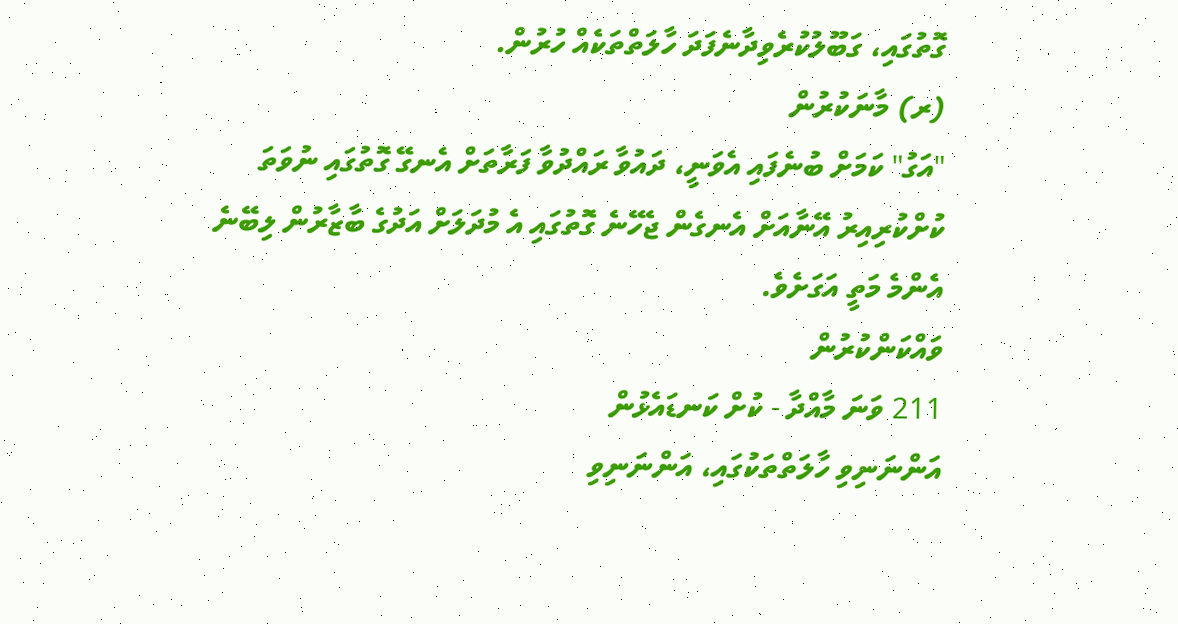ގޮތުގައި، ގަބޫލުކުރެވިދާނެފަދަ ހާލަތްތަކެއް ހުރުން.
(ރ) މާނަކުރުން
"އަގު" ކަމަށް ބުނެފައި އެވަނީ، ދައުވާ ރައްދުވާ ފަރާތަށް އެނގޭ ގޮތުގައި ނުވަތަ ކުށްކުރިއިރު އޭނާއަށް އެނގެން ޖެހޭނެ ގޮތުގައި އެ މުދަލަށް އަދުގެ ބާޒާރުން ލިބޭނެ އެންމެ މަތީ އަގަށެވެ.
ވައްކަންކުރުން
211 ވަނަ މާއްދާ - ކުށް ކަނޑައެޅުން
އަންނަނިވި ހާލަތްތަކުގައި، އަންނަނިވި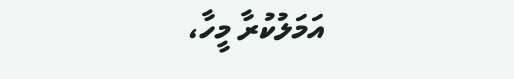އަމަލުކުރާ މީހާ،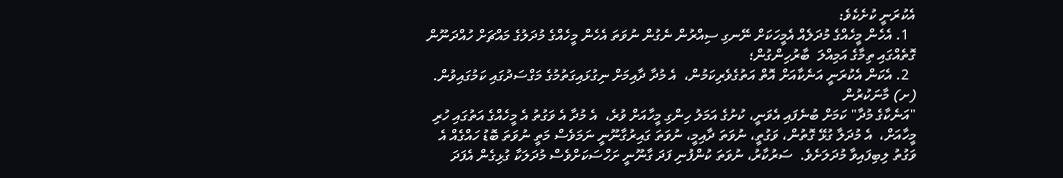އެކުރަނީ ކުށެކެވެ:
  1. އެހެން މީހެއްގެ މުދަލެއް އެމީހަކަށް ނޭނގި ސިއްރުން ނެގުން ނުވަތަ އެހެން މީހެއްގެ މުދަލުގެ މައްޗަށް ހުއްދަނޫން ގޮތެއްގައި ތިމާގެ އަމިއްލަ  ބާރުހިންގުން؛
  2. އެކަން އެކުރަނީ އަނެކާއަށް އޮތް އަތުގެވެރިކަމުން،  އެ މުދާ ދާއިމަށް ނިގުޅައިގަތުމުގެ މަގްސަދުގައި ކަމުގައިވުން.
(ށ) މާނަކުރުން
"އަނެކާގެ މުދާ" ކަމަށް ބުނެފައި އެވަނީ، ކުށުގެ އަމަލު ހިންގި މީހާއަށް ވުރެ،  އެ މުދާ އެ ވަގުތު އެ މީހެއްގެ އަތުގައި ހުރި މީހާއަށް،  އެ މުދަލާ ގުޅޭ ގޮތުން، ވަގުތީ، ނުވަތަ ދާއިމީ، ނުވަތަ ގައިރުގާނޫނީ ނަމަވެސް މަތީ ނުވަތަ ބޮޑު ހައްގެއް އެ ވަގުތު ލިބިފައިވާ މުދަލަށެވެ.  ސަރުކާރު، ނުވަތަ ކުންފުނި ފަދަ ގާނޫނީ ށަހްސަކަށްވެސް މުދަލަކާ ގުޅިގެން އެފަދަ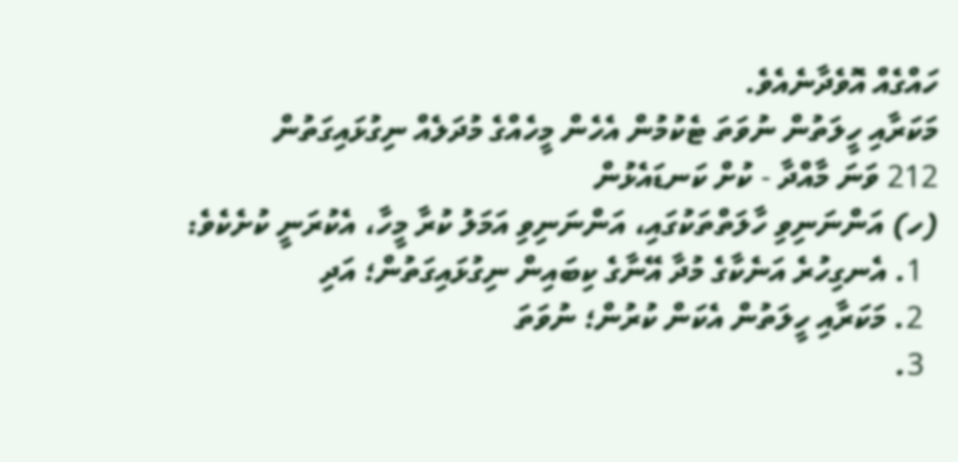ހައްގެއް އޮވެދާނެއެވެ.
މަކަރާއި ހީލަތުން ނުވަތަ ޓެކުމުން އެހެން މީހެއްގެ މުދަލެއް ނިގުޅައިގަތުން
212 ވަނަ މާއްދާ - ކުށް ކަނޑައެޅުން
(ހ) އަންނަނިވި ހާލަތްތަކުގައި، އަންނަނިވި އަމަލު ކުރާ މީހާ، އެކުރަނީ ކުށެކެވެ:
  1. އެނގިހުރެ އަނެކާގެ މުދާ އޭނާގެ ކިބައިން ނިގުޅައިގަތުން؛ އަދި
  2. މަކަރާއި ހީލަތުން އެކަން ކުރުން؛ ނުވަތަ
  3.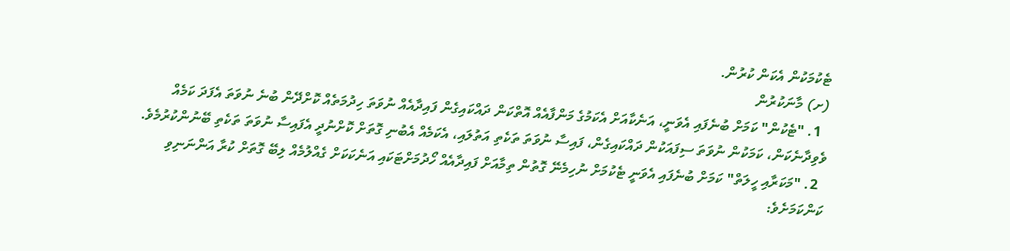ޓެކުމަކުން އެކަން ކުރުން.
(ށ) މާނަކުރުން
  1. "ޓެކުން" ކަމަށް ބުނެފައި އެވަނީ، އަނެކާއަށް އެކަމުގެ މަންފާއެއް އޮތްކަން ދައްކައިގެން ފައިދާއެއް ނުވަތަ ހިދުމަތެއް ކޮށްދޭން ބުނެ ނުވަތަ އެފަދަ ކަމެއް ވެވިދާނެކަން، ކަމަކުން ނުވަތަ ސިފައަކުން ދައްކައިގެން، ފައިސާ ނުވަތަ ތަކެތި އަތުލައި، އެކަމެއް އެބުނި ގޮތަށް ކޮށްނުދީ އެފައިސާ ނުވަތަ ތަކެތި ބޭނުންކުރުމެވެ.
  2. "މަކަރާއި ހީލަތް" ކަމަށް ބުނެފައި އެވަނީ ޓެކުމަށް ނުހިމެނޭ ގޮތުން ތިމާއަށް ފައިދާއެއް ހޯދުމަށްޓަކައި އަނެކަކަށް ގެއްލުމެއް ލިބޭ ގޮތަށް ކުރާ އަންނަނިވި ކަންކަމަށެވެ: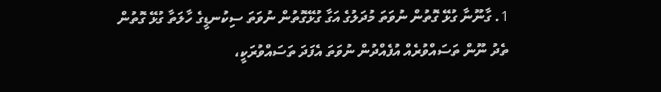1. ގާނޫނާ ގުޅޭ ގޮތުން ނުވަތަ މުދަލުގެ އަގާ ގުޅޭގޮތުން ނުވަތަ ސިކުނޑީގެ ހާލަތާ ގުޅޭ ގޮތުން ތެދު ނޫން ތަސައްވުރެއް އުފެއްދުން ނުވަތަ އެފަދަ ތަސައްވުރަކީ،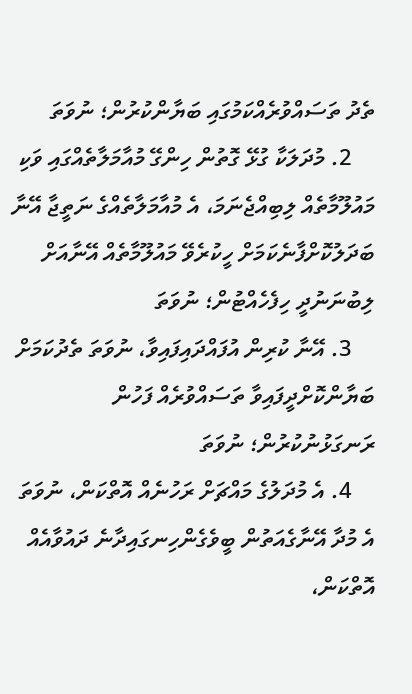ތެދު ތަސައްވުރެއްކަމުގައި ބަޔާންކުރުން؛ ނުވަތަ
    2. މުދަލަކާ ގުޅޭ ގޮތުން ހިންގޭ މުއާމަލާތެއްގައި ވަކި މައުލޫމާތެއް ލިބިއްޖެނަމަ، އެ މުއާމަލާތެއްގެ ނަތީޖާ އޭނާ ބަދަލުކޮށްފާނެކަމަށް ހީކުރެވޭ މައުލޫމާތެއް އޭނާއަށް ލިބުނަނުދީ ހިފެހެއްޓުން؛ ނުވަތަ
    3. އޭނާ ކުރިން އުފައްދައިފައިވާ، ނުވަތަ ތެދުކަމަށް ބަޔާންކޮށްދީފައިވާ ތަސައްވުރެއް ފަހުން ރަނގަޅުނުކުރުން؛ ނުވަތަ
    4. އެ މުދަލުގެ މައްޗަށް ރަހުނެއް އޮތްކަން، ނުވަތަ އެ މުދާ އޭނާގެއަތުން ބީވެގެންހިނގައިދާނެ ދައުވާއެއް އޮތްކަން،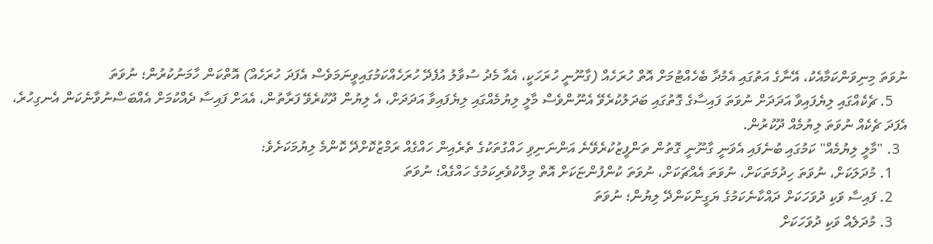ނުވަތަ މިނިވަންކަމާއެކު، އޭނާގެ އަތުގައި އެމުދާ ބެހެއްޓުމަށް އޮތް ހުރަހެއް (ގާނޫނީ ހުރަހަކީ، އެއާ މެދު ސުވާލު އުފެދޭ ހުރަހެއްކަމުގައިވީނަމަވެސް އެފަދަ ހުރަހެއް) އޮތްކަން ހާމަނުކުރުން؛ ނުވަތަ
    5. ޗެކެއްގައި ލިޔެފައިވާ އަދަދަށް ނުވަތަ ފައިސާގެ ގޮތުގައި ބަދަލުކުރެވޭ އެނޫންވެސް މާލީ ލިޔުމެއްގައި ލިޔެފައިވާ އަދަދަށް، އެ ލިޔުން ދޫކުރެވޭ ފަރާތުން، އެއަށް ފައިސާ ދެއްކުމަށް އެއްބަސްނުވާނެކަން އެނގިހުރެ، އެފަދަ ޗެކެއް ނުވަތަ ލިޔުމެއް ދޫކުރުން.
  3. "މާލީ ލިޔުމެއް" ކަމުގައި ބުނެފައި އެވަނީ ގާނޫނީ ގޮތުން ތަންފީޒުކުރެވޭނެ އަންނަނިވި ހައްގުތަކުގެ ތެރެއިން ހައްގެއް ރަމްޒުކޮށްދޭ ކޮންމެ ލިޔުމަކަށެވެ:
    1. މުދަލަކަށް، ނުވަތަ ހިދުމަތަކަށް، ނުވަތަ އެއްޗަކަށް، ނުވަތަ ކުންފުންޏަކަށް އޮތް މިލްކުވެރިކަމުގެ ހައްގެއް؛ ނުވަތަ
    2. ފައިސާ ވަކި ދުވަހަކަށް ދައްކާނެކަމުގެ ޔަގީންކަންދޭ ލިޔުން؛ ނުވަތަ
    3. މުދަލެއް ވަކި ދުވަހަކަށް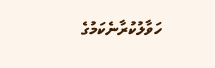ހަވާލުކުރާނެކަމުގެ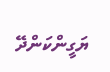ޔަގީންކަންދޭ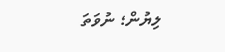ލިޔުން؛ ނުވަތަ